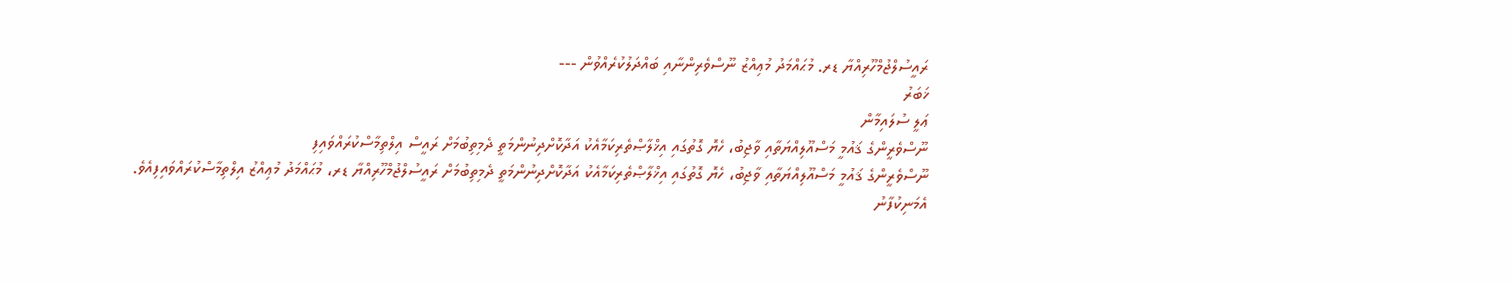ރައީސުލްޖުމްހޫރިއްޔާ ޑރ. މުޙައްމަދު މުޢިއްޒު ނޫސްވެރިންނާއި ބައްދަލުކުރެއްވުން ---
ޚަބަރު
ޢަލީ ސުލައިމާން
ނޫސްވެރީންގެ ޤައުމީ މަސްއޫލިއްޔަތާއި ވާޖިބު، ހެޔޮ ގޮތުގައި އިޚްލާޞްތެރިކަމާއެކު އަދާކޮށްދިނުންމަތީ ދެމިތިބުމަށް ރައީސް އިލްތިމާސްކުރައްވައިފި
ނޫސްވެރީންގެ ޤައުމީ މަސްއޫލިއްޔަތާއި ވާޖިބު، ހެޔޮ ގޮތުގައި އިޚްލާޞްތެރިކަމާއެކު އަދާކޮށްދިނުންމަތީ ދެމިތިބުމަށް ރައީސުލްޖުމްހޫރިއްޔާ ޑރ، މުޙައްމަދު މުޢިއްޒު އިލްތިމާސްކުރައްވައިފިއެވެ.
އެމަނިކުފާނު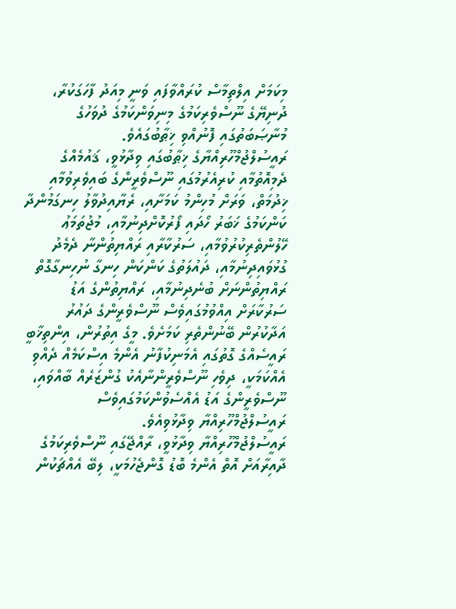މިކަމަށް އިލްތިމާސް ކުރައްވާފައި ވަނީ މިއަދު ފާހަގަކުރާ، ދުނިޔޭގެ ނޫސްވެރިކަމުގެ މިނިވަންކަމުގެ ދުވަހުގެ މުނާޞަބަތުގައި ފޮނުއްވި ޚިޠާބުގައެވެ.
ރައީސުލްޖުމްހޫރިއްޔާގެ ޚިޠާބުގައި ވިދާޅުވީ، ޤައުމެއްގެ ދެމިއޮތުމާއި ކުރިއެރުމުގައި ނޫސްވެރީންގެ ބައިވެރިވުމާއި ޚިދުމަތް، ވަރަށް މުހިންމު ކަމަށާއި، ރެޔާއިދުވާލު ހިނގަމުންދާ ކަންކަމުގެ ޚަބަރު ހޯދައި ފޯރުކޮށްދިނުމާއި، މުޖުތަމަޢު ހޭލުންތެރިކުރުވުމާއި، ސަރުކާރާއި ރައްޔިތުންނާ ދެމެދު ގުޅުވައިދިނުމާއި، ދައުލަތުގެ ކަންކަން ހިނގާ ނުހިނގާގޮތް ރައްޔިތުންނަށް ބުނެދިނުމާއި، ރައްޔިތުންގެ އަޑު ސަރުކާރަށް އިއްވުމުގައިވެސް ނޫސްވެރީންގެ ދައުރު އަދާކުރުން ބޭނުންތެރި ކަމަށެވެ. މީގެ އިތުރުން، އިންތިޚާބީ ރައީސެއްގެ ގޮތުގައި އެމަނިކުފާނު އެންމެ އިސްކަމެއް ދެއްވި އެއްކަމަކީ، ދިވެހި ނޫސްވެރީންނާއެކު ގުންޒަރެއް ބާއްވައި، ނޫސްވެރީންގެ އަޑު އެއްސެވުންކަމުގައިވެސް ރައީސުލްޖުމްހޫރިއްޔާ ވިދާޅުވިއެވެ.
ރައީސުލްޖުމްހޫރިއްޔާ ވިދާޅުވީ، ރާއްޖޭގައި ނޫސްވެރިކަމުގެ ދާއިރާއަށް އޮތް އެންމެ ބޮޑު ގޮންޖެހުމަކީ، ލިބޭ އެއްޗަކުން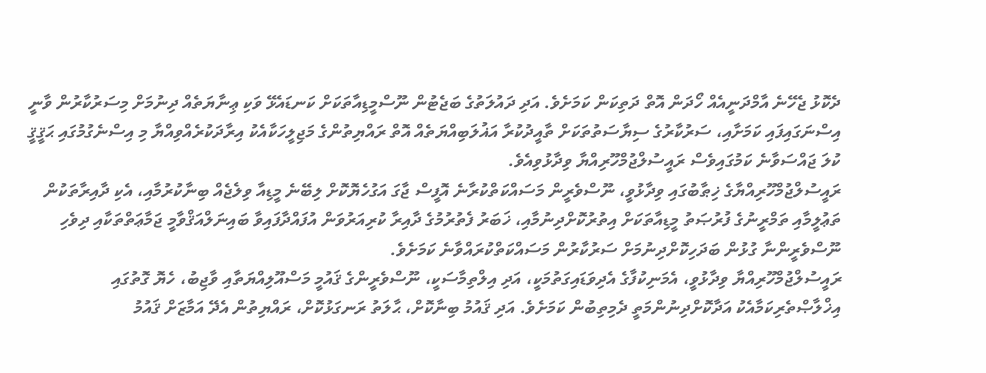ދެކޮޅު ޖެހޭނެ އާމްދަނީއެއް ހޯދަން އޮތް ދަތިކަން ކަމަށެވެ. އަދި ދައުލަތުގެ ބަޖެޓުން ނޫސްމީޑިއާތަކަށް ކަނޑައެޅޭ ވަކި ޢިނާޔަތެއް ދިނުމަށް މިސަރުކާރުން ވާނީ އިސްނަގައިފައި ކަމަށާއި، ސަރުކާރުގެ ސިޔާސަތުތަކަށް ތާއީދުކުރާ އަޣުލަބިއްޔަތެއް އޮތް ރައްޔިތުންގެ މަޖިލީހަކާއެކު އިރާދަކުރެއްވިއްޔާ މި އިސްނެގުމުގައި ޙަޤީޤީ ކުލަ ޖައްސަވާނެ ކަމުގައިވެސް ރައީސުލްޖުމްހޫރިއްޔާ ވިދާޅުވިއެވެ.
ރައީސުލްޖުމްހޫރިއްޔާގެ ޚިޠާބުގައި ވިދާޅުވީ، ނޫސްވެރީން މަސައްކަތްކުރާނެ އޮފީސް ޖާގަ އަގުހެޔޮކޮށް ލިބޭނެ މީޑިއާ ވިލެޖެއް ބިނާކުރުމާއި، އެކި ދާއިރާތަކުން ތަޢުލީމާއި ތަމްރީނުގެ ފުރުޞަތު މީޑިއާތަކަށް އިތުރުކޮށްދިނުމާއި، ޚަބަރު ފެތުރުމުގެ ދާއިރާ ކުރިއަރުވަން އުފައްދާފައިވާ ބައިނަލްއަޤްވާމީ ޖަމާޢަތްތަކާއި ދިވެހި ނޫސްވެރީންނާ ގުޅުން ބަދަހިކޮށްދިނުމަށް ސަރުކާރުން މަސައްކަތްކުރައްވާނެ ކަމަށެވެ.
ރައީސުލްޖުމްހޫރިއްޔާ ވިދާޅުވީ، އެމަނިކުފާގެ އެދިވަޑައިގަތުމަކީ، އަދި އިލްތިމާސަކީ، ނޫސްވެރީންގެ ޤައުމީ މަސްއޫލިއްޔަތާއި ވާޖިބު، ހެޔޮ ގޮތުގައި އިޚްލާޞްތެރިކަމާއެކު އަދާކޮށްދިނުންމަތީ ދެމިތިބުން ކަމަށެވެ. އަދި ޤައުމު ބިނާކޮށް، ޙާލަތު ރަނގަޅުކޮށް، ރައްޔިތުން އެދޭ އަމާޒަށް ޤައުމު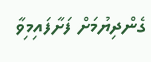ގެންދިޔުމަށް ފަށާފައިމިވާ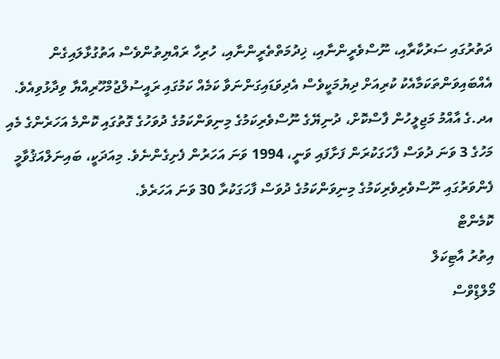ދަތުރުގައި ސަރުކާރާއި، ނޫސްވެރީންނާއި، ޚިދުމަތްތެރީންނާއި، ހުރިހާ ރައްޔިތުންވެސް އަތުގުޅާލައިގެން އެއްބައިވަންތަކަމާއެކު ކުރިއަށް ދިޔުމަކީވެސް އެދިވަޑައިގަންނަވާ ކަމެއް ކަމުގައި ރައީސުލްޖުމްހޫރިއްޔާ ވިދާޅުވިއެވެ.
އދ.ގެ އާއްމު މަޖިލީހުން ފާސްކޮށް، ދުނިޔޭގެ ނޫސްވެރިކަމުގެ މިނިވަންކަމުގެ ދުވަހުގެ ގޮތުގައި ކޮންމެ އަހަރެންގެ މެއި މަހުގެ 3 ވަނަ ދުވަސް ފާހަގަކުރަން ފަށާފައި ވަނީ، 1994 ވަނަ އަހަރުން ފެށިގެންނެވެ. މިއަދަކީ، ބައިނަލްއަޤުވާމީ ފެންވަރުގައި ނޫސްވެރިވެރިކަމުގެ މިނިވަންކަމުގެ ދުވަސް ފާހަގަކުރާ 30 ވަނަ އަހަރެވެ.
ކޮމެންޓް
އިތުރު އާޓިކަލް
މޯލްޑިްވްސް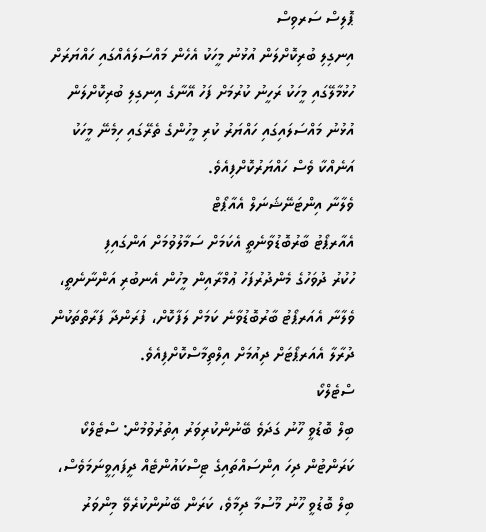ޕޮލިސް ސަރވިސް
އިނގިލި ބުރިކޮށްލަން އުޅުނު މީހަކު އެހެން މައްސަލައެއްގައި ހައްޔަރަށް
ހުޅުމާލޭގައި މީހަކު ރަހީނު ކުރުމަށް ފަހު އޭނާގެ އިނގިލި ބުރިކޮށްލަން އުޅުނު މައްސަލައިގައި ހައްޔަރު ކުރި މީހުންގެ ތެރޭގައި ހިމެނޭ މީހަކު އަނެއްކާ ވެސް ހައްޔަރުކޮށްފިއެވެ.
ވެލާނާ އިންޓަނޭޝަނަލް އެއާޕޯޓް
އެއާރޕޯޓު ބާރުބޮޑުވާނެތީ އެކަމަށް ސަމާލުވުމަށް އަންގައިފި
ހުކުރު ދުވަހުގެ މެންދުރުފަހު ޢުމްރާއިން މީހުން އެނބުރި އަންނާނެތީ، ވެލާނާ އެއަރޕޯޓު ބާރުބޮޑުވާނެ ކަމަށް ލަފާކޮށް، ފުރަންދާ ފަރާތްތަކުން ދުރާލާ އެއަރޕޯޓަށް ދިއުމަށް އިލްތިމާސްކޮށްފިއެވެ.
ސްޓެލްކޯ
ބިލް ބޮޑުވީ ހޫނު ގަދަވެ ބޭނުންކުރިވަރު އިތުރުވުމުން: ސްޓެލްކޯ
ކަރަންޓުން ދިހަ އިންސައްތައިގެ ޓިސްކައުންޓެއް ދީފައިވީނަމަވެސް، ބިލް ބޮޑުވީ ހޫނު މޫސުމާ ދިމާވެ، ކަރަން ބޭނުންކުރެވޭ މިންވަރު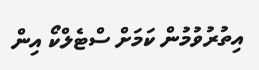އިތުރުވުމުން ކަމަށް ސްޓެލްކޯ އިން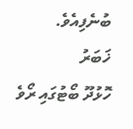ބުނެފިއެވެ.
ޚަބަރު
ހޮޅުދޫ ބޯޓުގައި ރޯވެ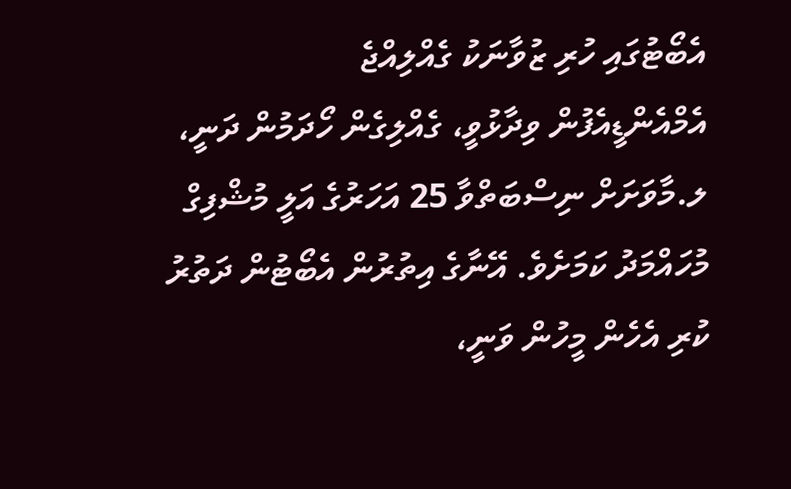އެބޯޓުގައި ހުރި ޒުވާނަކު ގެއްލިއްޖެ
އެމްއެންޑީއެފުން ވިދާޅުވީ، ގެއްލިގެން ހޯދަމުން ދަނީ، ލ.މާވަށަށް ނިސްބަތްވާ 25 އަހަރުގެ އަލީ މުޝްފިގް މުހައްމަދު ކަމަށެވެ. އޭނާގެ އިތުރުން އެބޯޓުން ދަތުރު ކުރި އެހެން މީހުން ވަނީ،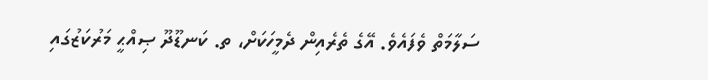ސަލާމަތް ވެފައެވެ. އޭގެ ތެރެއިން ދެމީހަކަށް، ތ. ކަނޑޫދޫ ޞިއްޙީ މަރުކަޒުގައި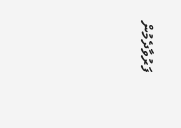ފަރުވާދެމުން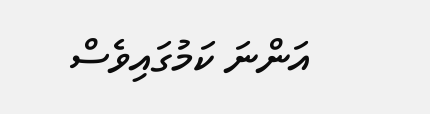އަންނަ ކަމުގައިވެސް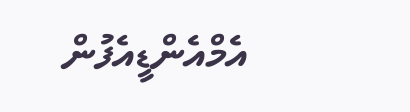އެމްއެންޑީއެފުން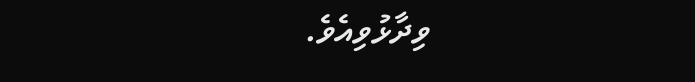ވިދާޅުވިއެވެ.